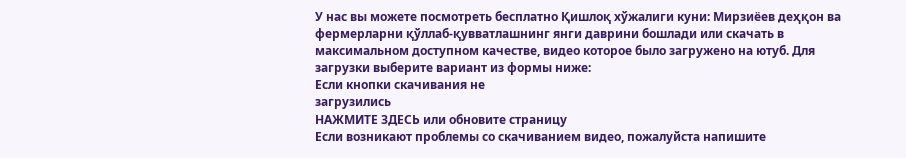У нас вы можете посмотреть бесплатно Қишлоқ хўжалиги куни: Мирзиёев деҳқон ва фермерларни қўллаб-қувватлашнинг янги даврини бошлади или скачать в максимальном доступном качестве, видео которое было загружено на ютуб. Для загрузки выберите вариант из формы ниже:
Если кнопки скачивания не
загрузились
НАЖМИТЕ ЗДЕСЬ или обновите страницу
Если возникают проблемы со скачиванием видео, пожалуйста напишите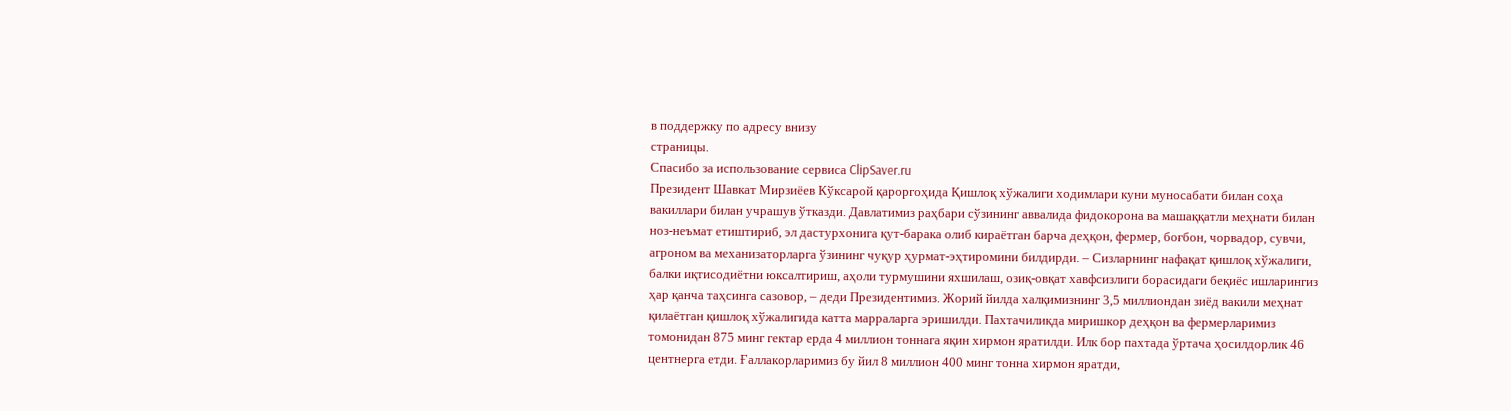в поддержку по адресу внизу
страницы.
Спасибо за использование сервиса ClipSaver.ru
Президент Шавкат Мирзиёев Кўксарой қароргоҳида Қишлоқ хўжалиги ходимлари куни муносабати билан соҳа вакиллари билан учрашув ўтказди. Давлатимиз раҳбари сўзининг аввалида фидокорона ва машаққатли меҳнати билан ноз-неъмат етиштириб, эл дастурхонига қут-барака олиб кираётган барча деҳқон, фермер, боғбон, чорвадор, сувчи, агроном ва механизаторларга ўзининг чуқур ҳурмат-эҳтиромини билдирди. – Сизларнинг нафақат қишлоқ хўжалиги, балки иқтисодиётни юксалтириш, аҳоли турмушини яхшилаш, озиқ-овқат хавфсизлиги борасидаги беқиёс ишларингиз ҳар қанча таҳсинга сазовор, – деди Президентимиз. Жорий йилда халқимизнинг 3,5 миллиондан зиёд вакили меҳнат қилаётган қишлоқ хўжалигида катта марраларга эришилди. Пахтачиликда миришкор деҳқон ва фермерларимиз томонидан 875 минг гектар ерда 4 миллион тоннага яқин хирмон яратилди. Илк бор пахтада ўртача ҳосилдорлик 46 центнерга етди. Ғаллакорларимиз бу йил 8 миллион 400 минг тонна хирмон яратди,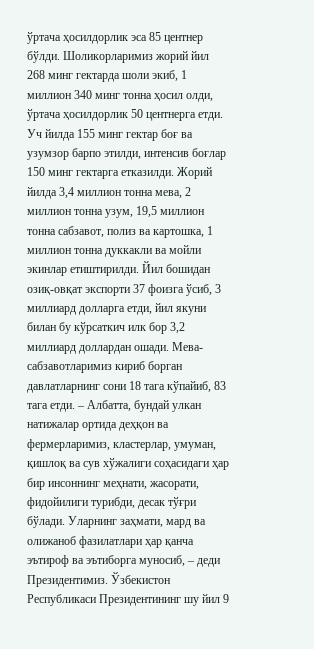ўртача ҳосилдорлик эса 85 центнер бўлди. Шоликорларимиз жорий йил 268 минг гектарда шоли экиб, 1 миллион 340 минг тонна ҳосил олди, ўртача ҳосилдорлик 50 центнерга етди. Уч йилда 155 минг гектар боғ ва узумзор барпо этилди, интенсив боғлар 150 минг гектарга етказилди. Жорий йилда 3,4 миллион тонна мева, 2 миллион тонна узум, 19,5 миллион тонна сабзавот, полиз ва картошка, 1 миллион тонна дуккакли ва мойли экинлар етиштирилди. Йил бошидан озиқ-овқат экспорти 37 фоизга ўсиб, 3 миллиард долларга етди, йил якуни билан бу кўрсаткич илк бор 3,2 миллиард доллардан ошади. Мева-сабзавотларимиз кириб борган давлатларнинг сони 18 тага кўпайиб, 83 тага етди. – Албатта, бундай улкан натижалар ортида деҳқон ва фермерларимиз, кластерлар, умуман, қишлоқ ва сув хўжалиги соҳасидаги ҳар бир инсоннинг меҳнати, жасорати, фидойилиги турибди, десак тўғри бўлади. Уларнинг заҳмати, мард ва олижаноб фазилатлари ҳар қанча эътироф ва эътиборга муносиб, – деди Президентимиз. Ўзбекистон Республикаси Президентининг шу йил 9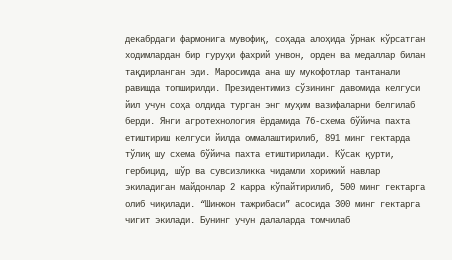декабрдаги фармонига мувофиқ, соҳада алоҳида ўрнак кўрсатган ходимлардан бир гуруҳи фахрий унвон, орден ва медаллар билан тақдирланган эди. Маросимда ана шу мукофотлар тантанали равишда топширилди. Президентимиз сўзининг давомида келгуси йил учун соҳа олдида турган энг муҳим вазифаларни белгилаб берди. Янги агротехнология ёрдамида 76-схема бўйича пахта етиштириш келгуси йилда оммалаштирилиб, 891 минг гектарда тўлиқ шу схема бўйича пахта етиштирилади. Кўсак қурти, гербицид, шўр ва сувсизликка чидамли хорижий навлар экиладиган майдонлар 2 карра кўпайтирилиб, 500 минг гектарга олиб чиқилади. “Шинжон тажрибаси” асосида 300 минг гектарга чигит экилади. Бунинг учун далаларда томчилаб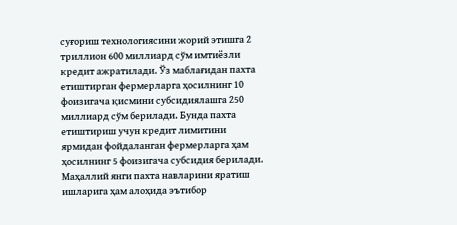суғориш технологиясини жорий этишга 2 триллион 600 миллиард сўм имтиёзли кредит ажратилади. Ўз маблағидан пахта етиштирган фермерларга ҳосилнинг 10 фоизигача қисмини субсидиялашга 250 миллиард сўм берилади. Бунда пахта етиштириш учун кредит лимитини ярмидан фойдаланган фермерларга ҳам ҳосилнинг 5 фоизигача субсидия берилади. Маҳаллий янги пахта навларини яратиш ишларига ҳам алоҳида эътибор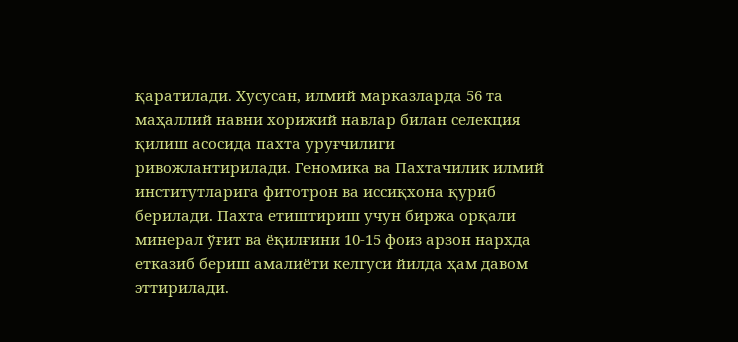қаратилади. Хусусан, илмий марказларда 56 та маҳаллий навни хорижий навлар билан селекция қилиш асосида пахта уруғчилиги ривожлантирилади. Геномика ва Пахтачилик илмий институтларига фитотрон ва иссиқхона қуриб берилади. Пахта етиштириш учун биржа орқали минерал ўғит ва ёқилғини 10-15 фоиз арзон нархда етказиб бериш амалиёти келгуси йилда ҳам давом эттирилади.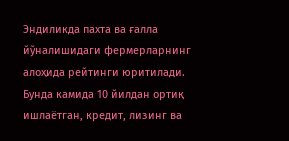Эндиликда пахта ва ғалла йўналишидаги фермерларнинг алоҳида рейтинги юритилади. Бунда камида 10 йилдан ортиқ ишлаётган, кредит, лизинг ва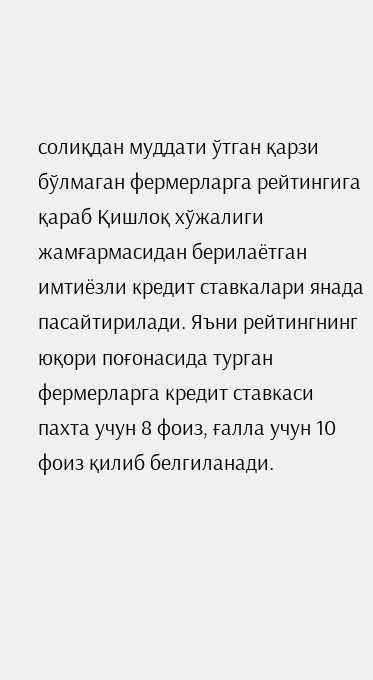солиқдан муддати ўтган қарзи бўлмаган фермерларга рейтингига қараб Қишлоқ хўжалиги жамғармасидан берилаётган имтиёзли кредит ставкалари янада пасайтирилади. Яъни рейтингнинг юқори поғонасида турган фермерларга кредит ставкаси пахта учун 8 фоиз, ғалла учун 10 фоиз қилиб белгиланади.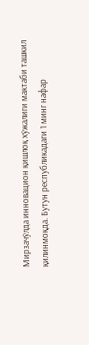Мирзачўлда инновацион қишлоқ хўжалиги мактаби ташкил қилинмоқда. Бутун республикадаги 1 минг нафар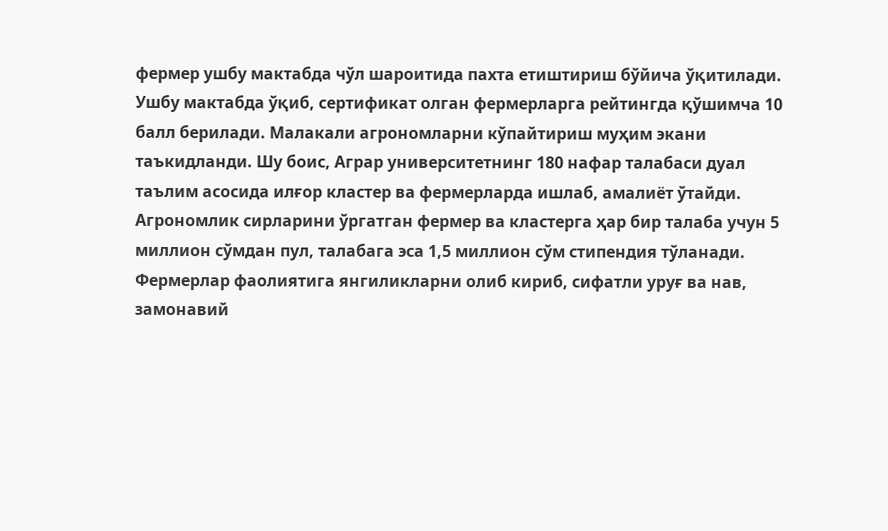фермер ушбу мактабда чўл шароитида пахта етиштириш бўйича ўқитилади. Ушбу мактабда ўқиб, сертификат олган фермерларга рейтингда қўшимча 10 балл берилади. Малакали агрономларни кўпайтириш муҳим экани таъкидланди. Шу боис, Аграр университетнинг 180 нафар талабаси дуал таълим асосида илғор кластер ва фермерларда ишлаб, амалиёт ўтайди. Агрономлик сирларини ўргатган фермер ва кластерга ҳар бир талаба учун 5 миллион сўмдан пул, талабага эса 1,5 миллион сўм стипендия тўланади. Фермерлар фаолиятига янгиликларни олиб кириб, сифатли уруғ ва нав, замонавий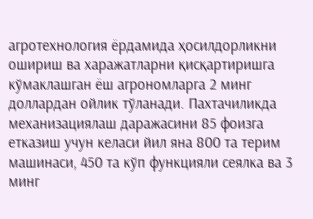агротехнология ёрдамида ҳосилдорликни ошириш ва харажатларни қисқартиришга кўмаклашган ёш агрономларга 2 минг доллардан ойлик тўланади. Пахтачиликда механизациялаш даражасини 85 фоизга етказиш учун келаси йил яна 800 та терим машинаси, 450 та кўп функцияли сеялка ва 3 минг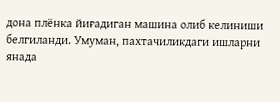дона плёнка йиғадиган машина олиб келиниши белгиланди. Умуман, пахтачиликдаги ишларни янада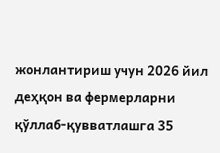жонлантириш учун 2026 йил деҳқон ва фермерларни қўллаб-қувватлашга 35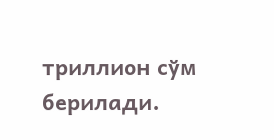триллион сўм берилади.